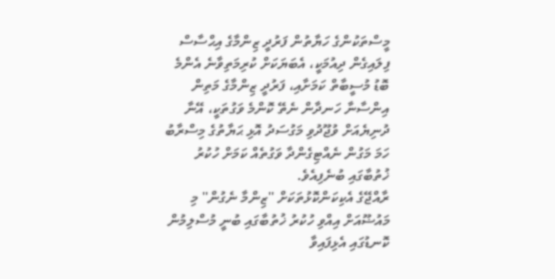މީސްތަކުންގެ ހަޔާތުން ފަރުދީ ޒިންމާގެ އިޙްސާސް ފިލައިގެން ދިއުމަކީ، އެބަޔަކަށް ކުރިމަތިވާނެ އެންމެ ބޮޑު މުސީބާތް ކަމަށާއި، ފަރުދީ ޒިންމާގެ މަތިން އިންސާނާ ހަނދާން ނެތޭ ކޮންމެ ވަގުތަކީ، އޭނާ ދުނިޔެއަށް ވުޖޫދުވި މަގުސަދު އޮޅި ޙަޔާތުގެ މިސްރާބު ހަމަ މަގުން ނެއްޓިގެންދާ ވަގުތެއް ކަމަށް ހުކުރު ޚުތުބާގައި ބުނެފިއެވެ.
ރާއްޖޭގެ އެކިކަންކޮޅުތަކަށް ''ޒިންމާ ނެގުން'' މި މައުޟޫއަށް އިއްވި ހުކުރު ޚުތުބާގައި ބުނީ މުސްލިމުން ކޮނޑުގައި އެޅިފައިވާ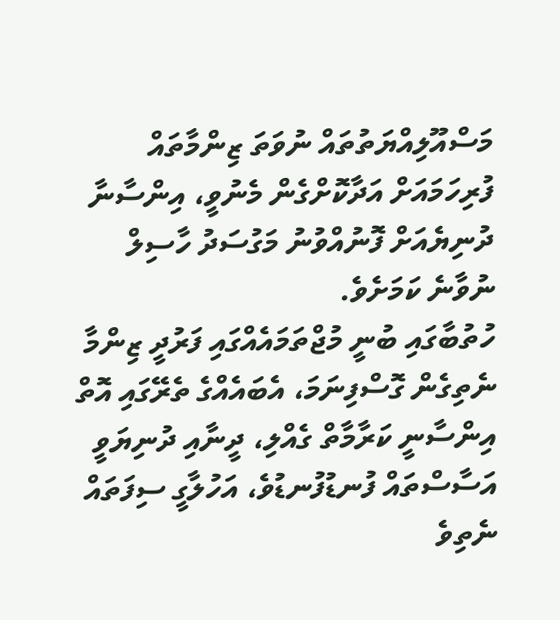މަސްއޫލިއްޔަތުތައް ނުވަތަ ޒިންމާތައް ފުރިހަމައަށް އަދާކޮށްގެން މެނުވީ، އިންސާނާ ދުނިޔެއަށް ފޮނުއްވުނު މަގުސަދު ހާސިލް ނުވާނެ ކަމަށެވެ.
ހުތުބާގައި ބުނީ މުޖްތަމައެއްގައި ފަރުދީ ޒިންމާ ނެތިގެން ގޮސްފިނަމަ، އެބައެއްގެ ތެރޭގައި އޮތް އިންސާނީ ކަރާމާތް ގެއްލި، ދީނާއި ދުނިޔަވީ އަސާސްތައް ފުނޑުފުނޑުވެ، އަހުލާގީ ސިފަތައް ނެތިވެ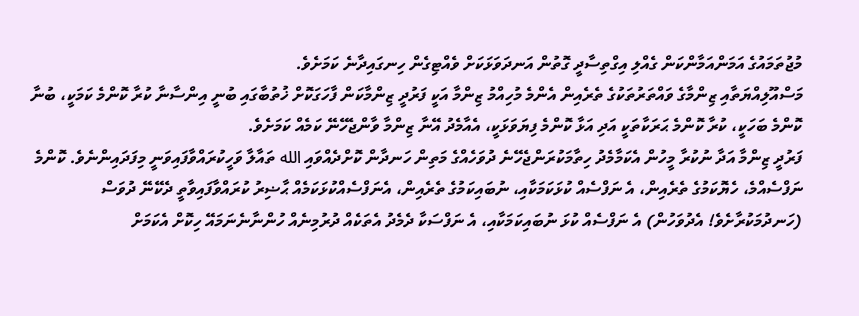މުޖުތަމައުގެ އަމަންއަމާންކަން ގެއްލި އިގްތިސާދީ ގޮތުން އަނދަވަޅަކަށް ވެއްޓިގެން ހިނގައިދާނެ ކަމަށެވެ.
މަސްއޫލިއްޔަތާއި ޒިންމާގެ ވައްތަރުތަކުގެ ތެރެއިން އެންމެ މުހިއްމު ޒިންމާ އަކީ ފަރުދީ ޒިންމާކަން ފާހަގަކޮށް ޚުތުބާގައި ބުނީ އިންސާނާ ކުރާ ކޮންމެ ކަމަކީ، ބުނާ ކޮންމެ ބަހަކީ، ކުރާ ކޮންމެ ޙަރަކާތަކީ އަދި އަޅާ ކޮންމެ ފިޔަވަޅަކީ، އެއާމެދު އޭނާ ޒިންމާ ވާންޖެހޭނޭ ކަމެއް ކަމަށެވެ.
ފަރުދީ ޒިންމާ އަދާ ނުކުރާ މީހުން އެކަމާމެދު ހިތާމަކުރަންޖެހޭނެ ދުވަހެއްގެ މަތިން ހަނދާން ކޮށްދެއްވައި الله ތައާލާ ވަހީކުރައްވާފައިވަނީ މިފަދައިންނެވެ. ކޮންމެ ނަފްސެއްމެ، ހެޔޮކަމުގެ ތެރެއިން، އެ ނަފްސެއް ކުޅަކަމަކާއި، ނުބައިކަމުގެ ތެރެއިން، އެނަފްސެއްކުޅަކަމެއް ޙާޟިރު ކުރައްވާފައިވާތީ ދެކޭނޭ ދުވަސް (ހަނދުމަކުރާށެވެ! އެދުވަހުން) އެ ނަފްސެއް ކުޅަ ނުބައިކަމަކާއި، އެ ނަފްސަކާ ދެމެދު އެތަކެއް ދުރުމިނެއް ހުންނާނެނަމައޭ ހިކޮށް އެކަމަށް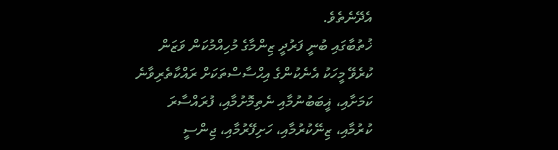އެދޭނެތެވެ.
ޚުތުބާގައި ބުނީ ފަރުދީ ޒިންމާގެ މުހިއްމުކަން ވަޒަން ކުރެވޭ މީހަކު އެނެކުންގެ އިޙްސާސްތަކަށް ރައްކާތެރިވާނެ ކަމަށާއި، ޣީބަބުނުމާއި ނެތިމޮށުމާއި، ފުރައްސާރަ ކުރުމާއި، ޒިނޭކުރުމާއި، ހަށިފޭރުމާއި، ޖިންސީ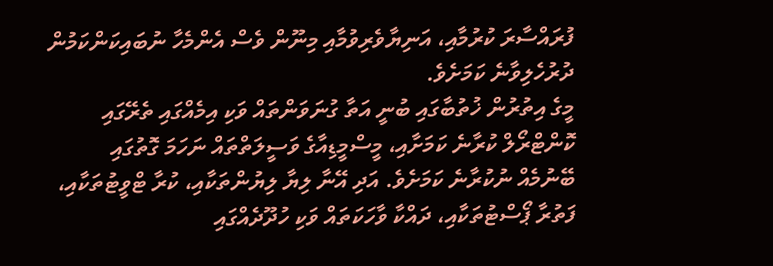ފުރައްސާރަ ކުރުމާއި، އަނިޔާވެރިވުމާއި މިނޫން ވެސް އެންމެހާ ނުބައިކަންކަމުން ދުރުހެލިވާނެ ކަމަށެވެ.
މީގެ އިތުރުން ޚުތުބާގައި ބުނީ އަތާ ގުނަވަންތައް ވަކި އިމެއްގައި ތެރޭގައި ކޮންޓްރޯލް ކުރާނެ ކަމަށާއި، މީސްމީޑިއާގެ ވަސީލަތްތައް ނަހަމަ ގޮތުގައި ބޭނުމެއް ނުކުރާނެ ކަމަށެވެ. އަދި އޭނާ ލިޔާ ލިޔުންތަކާއި، ކުރާ ޓްވީޓުތަކާއި، ފަތުރާ ޕޯސްޓުތަކާއި، ދައްކާ ވާހަކަތައް ވަކި ހުދޫދެއްގައި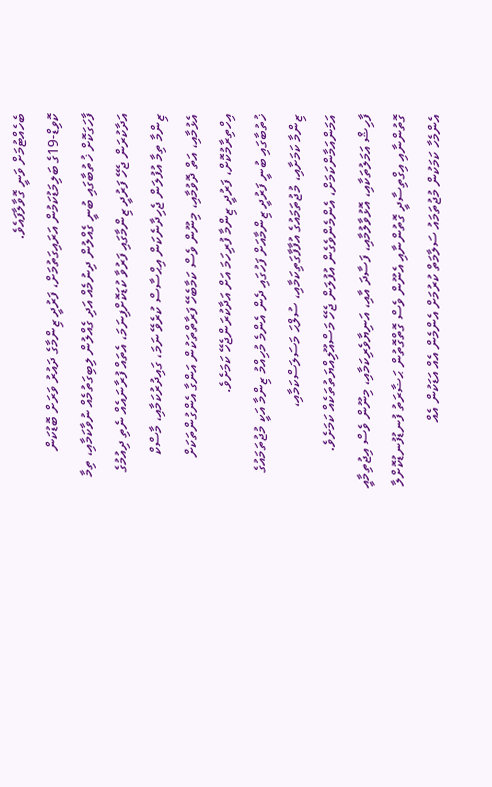ބެހެއްޓުމަށް ވަނީ ގޮވާލާފައެވެ.
ކޮވިޑް-19ގެ ބަލިމަޑުކަމުން އަރައިގަތުމަށް، ފަރުދީ ޒިންމާގެ ދައުރު ވަރަށް ބޮޑުކަން ފާހަގަކޮށް ޚުތުބާގައި ބުނީ ގެއްލުން ދިނުމެއް އަދި ގެއްލުން ލިބިގަތުމެއް ނުވާކަމާއި، ތިމާ އަދާކުރަން ޖެހޭ ފަރުދީ ޒިންމާގައި ފަރުވާ ކުޑަކޮށްފިނަމަ، އެތައް ފުރާނައެއް ނެތި ދިއުމުގެ ޒިންމާ ތިމާ އުފުލަން ޖެހިދާނެކަން އިޙްސާސް ކުރެވޭ ނަމަ، ގައިދުރުކަމާއި، މާސްކް އެޅުމާއި، އަތް ދޮވުމާއި، މިނޫން ވެސް ކަމާބެހޭ ފަރާތްތަކުން އަންގާ އެންގުންތަކަށް އިހްތިރާމުކޮށް، ފަރުދީ ޒިންމާ ފުރިހަމަ އަށް އަދާކުރަންޖެހޭ ކަމަށެވެ.
ޚުތުބާގައި ބުނީ ފަރުދީ ޒިންމާއަށް ފަހުގައި ދެން އެންމެ މުހިއްމު ޒިންމާ އަކީ މުޖުތަމައުގެ ޒިންމާ ކަމަށާއި، މުޖުތަމައުގެ އުފާފާގަތިކަމާއި، ސުލްޙަ މަސަލަސްކަމާއި، އަމަންއަމާންކަމަށް، އެންމެންވެގެން އުފުލަން ޖެހޭ މަސްއޫލިއްޔަތުތަކެއް ކަމަށެވެ.
ފާހިޝް އަމަލުތަކާއި، އޮޅުވާލުމާއި، ފަސާދަ އާއި، އަނިޔާވެރިކަމާއި، މިނޫން ވެސް އިޖުތިމާއީ ގޮތުންނާއި އިގްތިސާދީ ގޮތުންނާއި އެނޫން ވެސް ގޮތްގޮތުން ޙަޟާރަތު ފުނޑުފުނޑުކޮށްލާ އެންމެހާ ކަމަކުން މުޖުތަމައު ސަލާމަތް ކުރުމަށް އެންމެން އެއް އަޑަކުން އެއް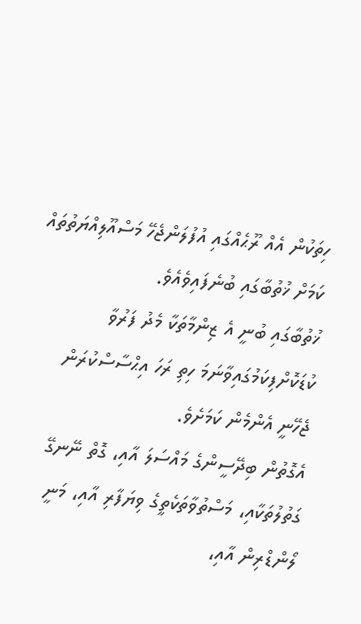ހިތަކުން އެއް ރޫޙެއްގައި އުފުލަންޖެހޭ މަސްއޫލިއްޔަތުތައް ކަމަށް ޚުތުބާގައި ބުނެފައިވެއެވެ.
ޚުތުބާގައި ބުނީ އެ ޒިންމާތަކާ މެދު ފަރުވާ ކުޑަކޮށްފިކަމުގައިވާނަމަ ހިތި ރަހަ އިޙްސާސްކުރަން ޖެހޭނީ އެންމެން ކަމަށެވެ.
އެގޮތުން ބިދޭސީންގެ މައްސަލަ އާއި، ގޮތް ނޭނގޭ ގަތުލުތަކާއި، މަސްތުވާތަކެތީގެ ވިޔަފާރި އާއި، މަނީ ލޯންޑްރިން އާއި،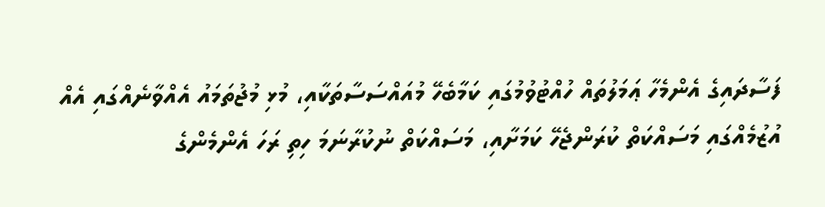ފަސާދައިގެ އެންމެހާ ޢަމަލުތައް ހުއްޓުވުމުގައި ކަމާބެހޭ މުއައްސަސާތަކާއި، މުޅި މުޖުތަމައު އެއްވާނެއްގައި އެއް އުޒުމެއްގައި މަސައްކަތް ކުރަންޖެހޭ ކަމަށާއި، މަސައްކަތް ނުކުރާނަމަ ހިތި ރަހަ އެންމެންގެ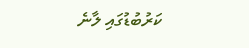ކަރުބުޑުގައި ލާނެ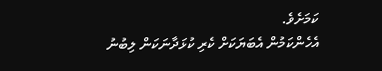ކަމަށެވެ.
އެހެންކަމުން އެބަޔަކަށް ކެރި ކުޅަދާނަކަން ލިބުނު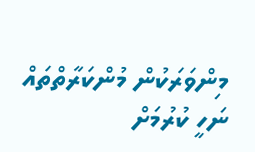މިންވަރަކުން މުންކަރާތްތައް ނަހީ ކުރުމަށް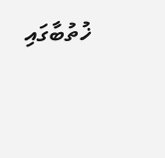ޚުތުބާގައި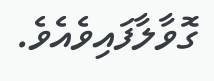ގޮވާލާފައިވެއެވެ.